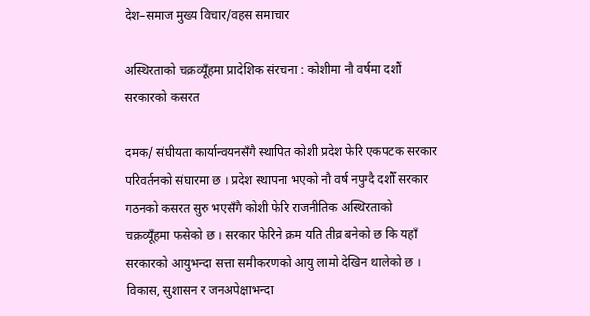देश–समाज मुख्य विचार/वहस समाचार

अस्थिरताको चक्रव्यूँहमा प्रादेशिक संरचना : कोशीमा नौ वर्षमा दशौं सरकारको कसरत

दमक/ संघीयता कार्यान्वयनसँगै स्थापित कोशी प्रदेश फेरि एकपटक सरकार परिवर्तनको संघारमा छ । प्रदेश स्थापना भएको नौ वर्ष नपुग्दै दशौँ सरकार गठनको कसरत सुरु भएसँगै कोशी फेरि राजनीतिक अस्थिरताको चक्रव्यूँहमा फसेको छ । सरकार फेरिने क्रम यति तीव्र बनेको छ कि यहाँ सरकारको आयुभन्दा सत्ता समीकरणको आयु लामो देखिन थालेको छ । विकास, सुशासन र जनअपेक्षाभन्दा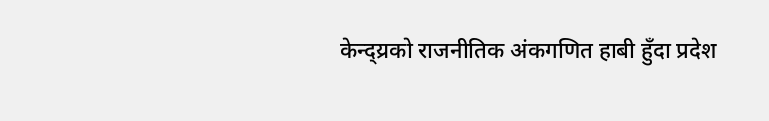केन्द्य्रको राजनीतिक अंकगणित हाबी हुँदा प्रदेश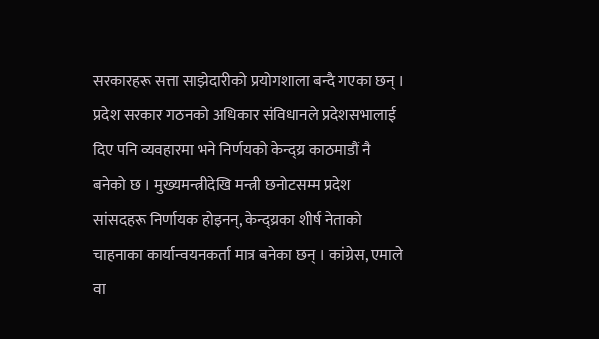सरकारहरू सत्ता साझेदारीको प्रयोगशाला बन्दै गएका छन् । प्रदेश सरकार गठनको अधिकार संविधानले प्रदेशसभालाई दिए पनि व्यवहारमा भने निर्णयको केन्द्य्र काठमाडौं नै बनेको छ । मुख्यमन्त्रीदेखि मन्त्री छनोटसम्म प्रदेश सांसदहरू निर्णायक होइनन्, केन्द्य्रका शीर्ष नेताको चाहनाका कार्यान्वयनकर्ता मात्र बनेका छन् । कांग्रेस, एमाले वा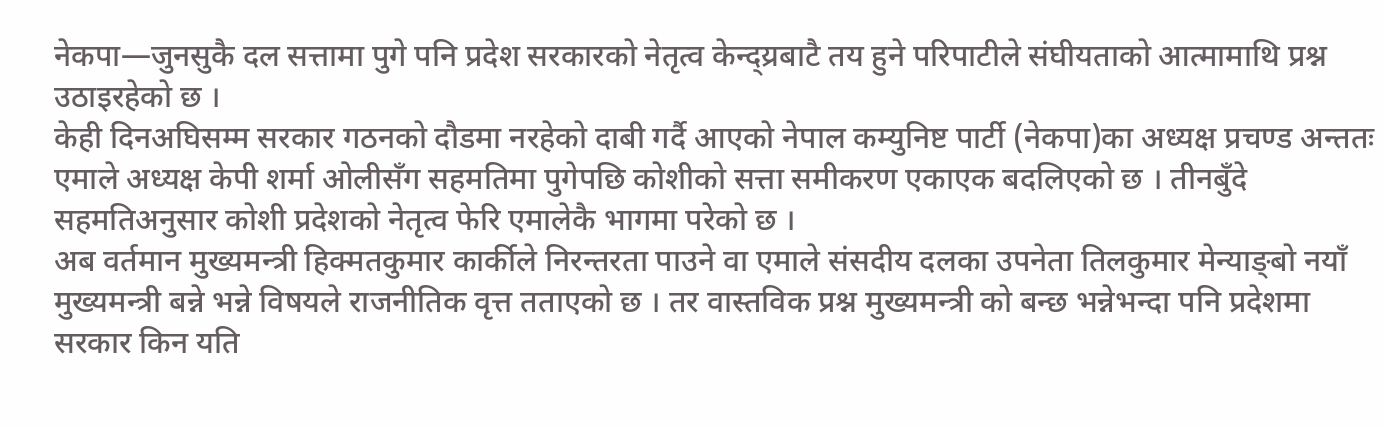नेकपा—जुनसुकै दल सत्तामा पुगे पनि प्रदेश सरकारको नेतृत्व केन्द्य्रबाटै तय हुने परिपाटीले संघीयताको आत्मामाथि प्रश्न उठाइरहेको छ ।
केही दिनअघिसम्म सरकार गठनको दौडमा नरहेको दाबी गर्दै आएको नेपाल कम्युनिष्ट पार्टी (नेकपा)का अध्यक्ष प्रचण्ड अन्ततः एमाले अध्यक्ष केपी शर्मा ओलीसँग सहमतिमा पुगेपछि कोशीको सत्ता समीकरण एकाएक बदलिएको छ । तीनबुँदे सहमतिअनुसार कोशी प्रदेशको नेतृत्व फेरि एमालेकै भागमा परेको छ ।
अब वर्तमान मुख्यमन्त्री हिक्मतकुमार कार्कीले निरन्तरता पाउने वा एमाले संसदीय दलका उपनेता तिलकुमार मेन्याङ्बो नयाँ मुख्यमन्त्री बन्ने भन्ने विषयले राजनीतिक वृत्त तताएको छ । तर वास्तविक प्रश्न मुख्यमन्त्री को बन्छ भन्नेभन्दा पनि प्रदेशमा सरकार किन यति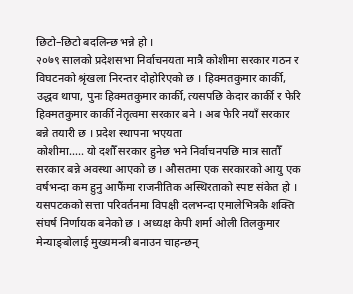छिटो–छिटो बदलिन्छ भन्ने हो ।
२०७९ सालको प्रदेशसभा निर्वाचनयता मात्रै कोशीमा सरकार गठन र विघटनको श्रृंखला निरन्तर दोहोरिएको छ । हिक्मतकुमार कार्की, उद्धव थापा, पुनः हिक्मतकुमार कार्की, त्यसपछि केदार कार्की र फेरि हिक्मतकुमार कार्की नेतृत्वमा सरकार बने । अब फेरि नयाँ सरकार बन्ने तयारी छ । प्रदेश स्थापना भएयता
कोशीमा….. यो दशौँ सरकार हुनेछ भने निर्वाचनपछि मात्र सातौँ सरकार बन्ने अवस्था आएको छ । औसतमा एक सरकारको आयु एक वर्षभन्दा कम हुनु आफैंमा राजनीतिक अस्थिरताको स्पष्ट संकेत हो ।
यसपटकको सत्ता परिवर्तनमा विपक्षी दलभन्दा एमालेभित्रकै शक्ति संघर्ष निर्णायक बनेको छ । अध्यक्ष केपी शर्मा ओली तिलकुमार मेन्याङ्बोलाई मुख्यमन्त्री बनाउन चाहन्छन्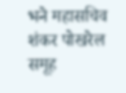भने महासचिव शंकर पोखरेल समूह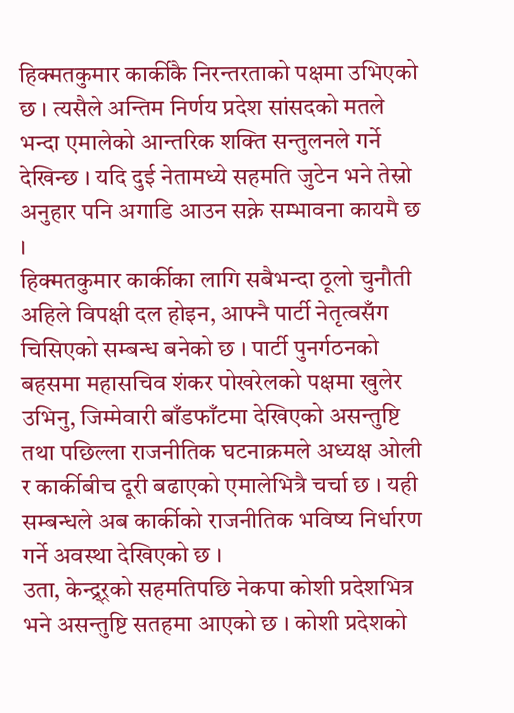हिक्मतकुमार कार्कीकै निरन्तरताको पक्षमा उभिएको छ । त्यसैले अन्तिम निर्णय प्रदेश सांसदको मतले भन्दा एमालेको आन्तरिक शक्ति सन्तुलनले गर्ने देखिन्छ । यदि दुई नेतामध्ये सहमति जुटेन भने तेस्रो अनुहार पनि अगाडि आउन सक्ने सम्भावना कायमै छ ।
हिक्मतकुमार कार्कीका लागि सबैभन्दा ठूलो चुनौती अहिले विपक्षी दल होइन, आफ्नै पार्टी नेतृत्वसँग चिसिएको सम्बन्ध बनेको छ । पार्टी पुनर्गठनको बहसमा महासचिव शंकर पोखरेलको पक्षमा खुलेर उभिनु, जिम्मेवारी बाँडफाँटमा देखिएको असन्तुष्टि तथा पछिल्ला राजनीतिक घटनाक्रमले अध्यक्ष ओली र कार्कीबीच दूरी बढाएको एमालेभित्रै चर्चा छ । यही सम्बन्धले अब कार्कीको राजनीतिक भविष्य निर्धारण गर्ने अवस्था देखिएको छ ।
उता, केन्द्र्र्रको सहमतिपछि नेकपा कोशी प्रदेशभित्र भने असन्तुष्टि सतहमा आएको छ । कोशी प्रदेशको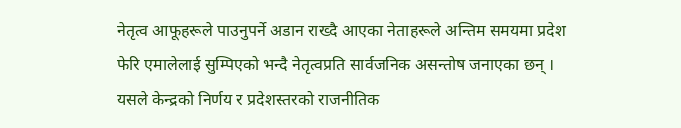नेतृत्व आफूहरूले पाउनुपर्ने अडान राख्दै आएका नेताहरूले अन्तिम समयमा प्रदेश फेरि एमालेलाई सुम्पिएको भन्दै नेतृत्वप्रति सार्वजनिक असन्तोष जनाएका छन् । यसले केन्द्रको निर्णय र प्रदेशस्तरको राजनीतिक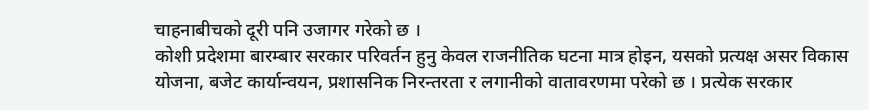चाहनाबीचको दूरी पनि उजागर गरेको छ ।
कोशी प्रदेशमा बारम्बार सरकार परिवर्तन हुनु केवल राजनीतिक घटना मात्र होइन, यसको प्रत्यक्ष असर विकास योजना, बजेट कार्यान्वयन, प्रशासनिक निरन्तरता र लगानीको वातावरणमा परेको छ । प्रत्येक सरकार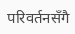परिवर्तनसँगै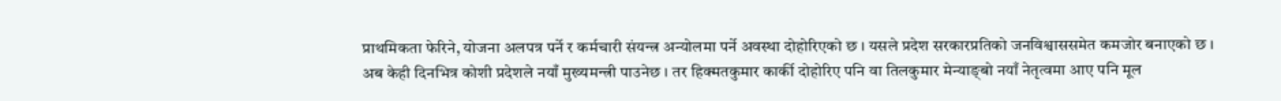प्राथमिकता फेरिने, योजना अलपत्र पर्ने र कर्मचारी संयन्त्र अन्योलमा पर्ने अवस्था दोहोरिएको छ । यसले प्रदेश सरकारप्रतिको जनविश्वाससमेत कमजोर बनाएको छ ।
अब केही दिनभित्र कोशी प्रदेशले नयाँ मुख्यमन्त्री पाउनेछ । तर हिक्मतकुमार कार्की दोहोरिए पनि वा तिलकुमार मेन्याङ्बो नयाँ नेतृत्वमा आए पनि मूल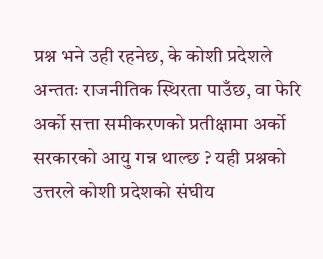प्रश्न भने उही रहनेछ, के कोशी प्रदेशले अन्ततः राजनीतिक स्थिरता पाउँछ, वा फेरि अर्को सत्ता समीकरणको प्रतीक्षामा अर्को सरकारको आयु गन्न थाल्छ ? यही प्रश्नको उत्तरले कोशी प्रदेशको संघीय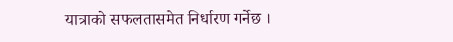यात्राको सफलतासमेत निर्धारण गर्नेछ ।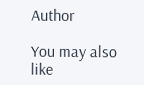Author

You may also like